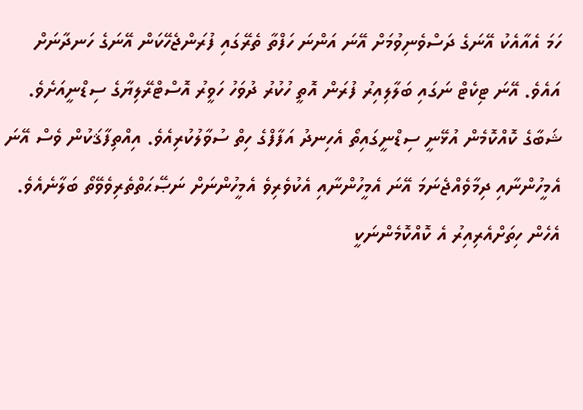ހަމަ އެއާއެކު އޭނަގެ ދަސްވެނިވުމަށް އޭނަ އަންނަ ހަފްތާ ތެރޭގައި ފުރަންޖެހޭކަން އޭނަގެ ހަނދާނަށް އައެވެ. އޭނަ ޓިކެޓް ނަގައި ބަލާލިއިރު ފުރަން އޮތީ ހުކުރު ދުވަހު ހަވީރު އޮސްޓްރޭލިޔާގެ ސިޑްނީއަށެވެ. ޝަބާގެ ކޮއްކޮމެން އުޅޭނީ ސިޑްނީގައިތޯ އެހިނދު އަފާފްގެ ހިތް ސުވާލުކުރިއެވެ. އިއްތިފާޤަކުން ވެސް އޭނަ އެމީހުންނާއި ދިމާވެއްޖެނަމަ އޭނަ އެމީހުންނާއި އެކުވެރިވެ އެމީހުންނަށް ނަޞޭޙަތްތެރިވެވޭތޯ ބަލާނެއެވެ. އެހެން ހިތަށްއެރިއިރު އެ ކޮއްކޮމެންނަކީ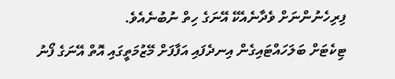ފިރިހެނުންނަށް ވެދާނެއެކޭ އޭނަގެ ހިތް ނުބުނެއެވެ.
ޓިކެޓަށް ބަލަހައްޓައިގެން އިނދެފައި އަފާފަށް މޭޒުމަތީގައި އޮތް އޭނަގެ ފޯނު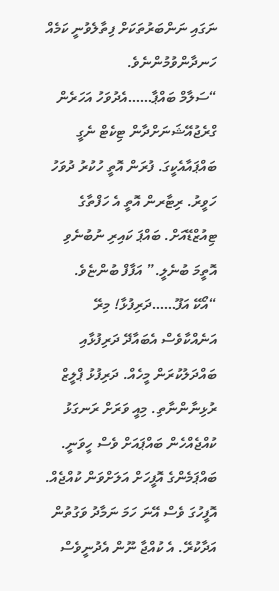ނަގައި ނަންބަރުތަކަށް ފިތާލެވުނީ ކަމެއް ހަނދާންވުމުންނެވެ.
“ސަލާމް ބައްޕާ……އެދުވަހު އަހަރެން ގްރެޖުއޭޝަނަށްދާން ޓިކެޓް ނެގީ ބައްޕައާއެކީގަ. ފުރަން އޮތީ ހުކުރު ދުވަހު ހަވީރު. ރިޓާރން އޮތީ އެ ހަފްތާގެ ޓިއުޒްޑޭއަށް. ބައްޕަ ކައިރި ނުބުނެވި އޮތީމަ ބުނެލީ.” އަފާފް ބުންޏެވެ.
“އޯކޭ އަފޫ……ދަރިފުޅާ! މިރޭ އަނެއްކާވެސް އެބައާދޭ ދަރިފުޅާއި ބައްދަލުކުރަން މީހެއް. ދަރިފުޅު ޕްލީޒް ރުޅިނާންނާތި. މިއީ ވަރަށް ރަނގަޅު ކުއްޖެއްހެން ބައްޕައަށް ވެސް ހީވަނީ. ބައްޕަމެންގެ އޮފީހަށް އަލަށްވަން ކުއްޖެއް. އޮފީހުގަ ވެސް އޭނަ ހަމަ ނަމާދު ވަގުތުން އަދާކުރޭ. އެ ކުއްޖާ ނޫން އެދުނީވެސް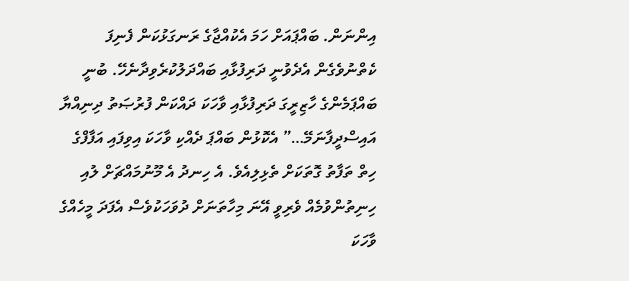އިންނަން. ބައްޕައަށް ހަމަ އެކުއްޖާގެ ރަނގަޅުކަން ފެނިފަ ކެތްނުވެގެން އެދެވުނީ ދަރިފުޅާއި ބައްދަލުކުރެވިދާނެހޭ. ބުނީ ބައްޕަމެންގެ ހާޒިރީގަ ދަރިފުޅާއި ވާހަކަ ދައްކަން ފުރުޞަތު ދިނިއްޔާ އައިސްދީފާނަމޭ…” އެކޮޅުން ބައްޕަ ދެއްކި ވާހަކަ އިވިފައި އަފާފްގެ ހިތް ތަފާތު ގޮތަކަށް ތެޅިލިއެވެ. އެ ހިނދު އެ މޫނުމައްޗަށް ލުއި ހިނިތުންވުމެއް ވެރިވީ އޭނަ މިހާތަނަށް ދުވަހަކުވެސް އެފަދަ މީހެއްގެ ވާހަކަ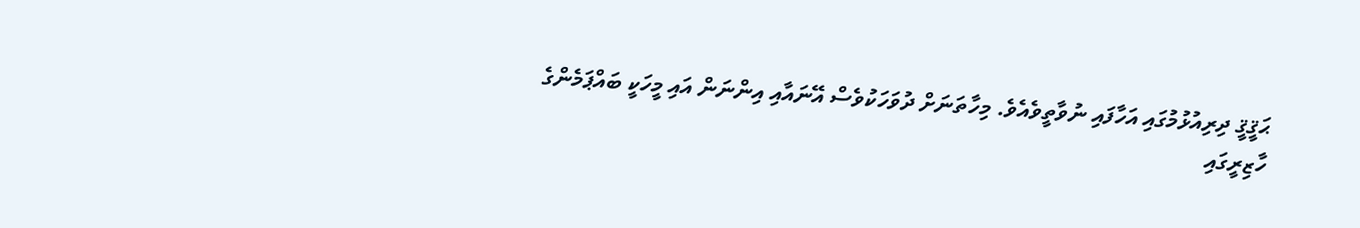ޙަޤީޤީ ދިރިއުޅުމުގައި އަހާފައި ނުވާތީވެއެވެ. މިހާތަނަށް ދުވަހަކުވެސް އޭނައާއި އިންނަން އައި މީހަކީ ބައްޕަމެންގެ ހާޒިރީގައި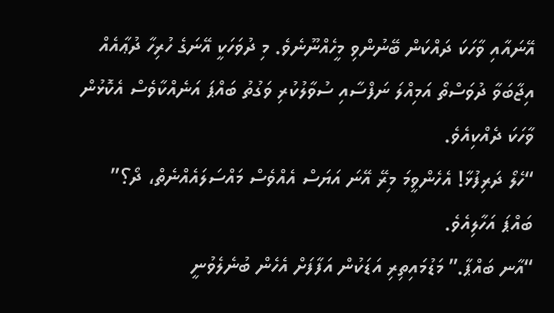އޭނައާއި ވާހަކަ ދައްކަން ބޭނުންވި މީހެއްނޫނެވެ. މި ދުވަހަކީ އޭނަގެ ހުރިހާ ދުޢާއެއް އިޖާބަވާ ދުވަސްތޯ އަމިއްލަ ނަފްސާއި ސުވާލުކުރި ވަގުތު ބައްޕަ އަނެއްކާވެސް އެކޮޅުން ވާހަކަ ދެއްކިއެވެ.
“ހެލޯ ދަރިފުޅާ! އެހެންވީމަ މިރޭ އޭނަ އަޔަސް އެއްވެސް މައްސަލައެއްނެތް، ދޯ؟” ބައްޕަ އަހާލިއެވެ.
“އާނ ބައްޕާ.” މަޑުމައިތިރި އަޑަކުން އަފާފަށް އެހެން ބުނެލެވުނީ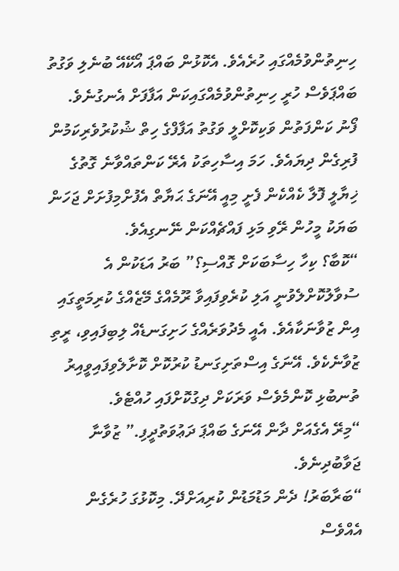ހިނިތުންވުމެއްގައި ހުރެއެވެ. އެކޮޅުން ބައްޕަ އޯކޭއޭ ބުނެލި ވަގުތު ބައްޕަވެސް ހުރީ ހިނިތުންވުމެއްގައިކަން އަފާފަށް އެނގުނެވެ. ފޯނު ކަންފަތުން ވަކިކޮށްލީ ވަގުތު އަފާފްގެ ހިތް ޝުކުރުވެރިކަމުން ފުރިގެން ދިޔައެވެ. ހަމަ އިސާހިތަކު އެރޭ ކަންތައްވާނެ ގޮތުގެ ޚިޔާލީ ފޮލާ ކެއްކެން ފެށީ މިއީ އޭނަގެ ޙަޔާތް އެފުށްމިފުށަށް ޖަހަން ބަޔަކު މީހުން ރޭވި މަޅި ފައްޗެއްކަން ނޭނގިއެވެ.
“ކޮބާ؟ ކިހާ ހިސާބަކަށް ގޮއްސި؟” ބަރު އަޑަކުން އެ ސުވާލުކޮށްލެވުނީ އަލި ކުރެވިފައިވާ ރޫމެއްގެ މޭޒެއްގެ ކުރިމަތީގައި އިން ޒުވާނަކާއެވެ. އެއީ މެދުވަރެއްގެ ހަށިގަނޑެއް ލިބިފައިވި، ރީތި ޒުވާނެކެވެ. އޭނަގެ އިސްތަށިގަނޑު ކުރުކޮށް ކޮށާލެވިފައިވީއިރު ތުނބުޅި ކޮންމެވެސް ވަރަކަށް ދިގުކޮށްފައި ހުއްޓެވެ.
“މިރޭ އެގެއަށް ދާން އޭނަގެ ބައްޕަ ދަޢުވަތުދީފި.” ޒުވާނާ ޖަވާބުދިނެވެ.
“ބަރާބަރު! ދެން މަޑުމަޑުން ކުރިއަށްދޭ. މިކޮޅުގަ ހުރެގެން އެއްވެސް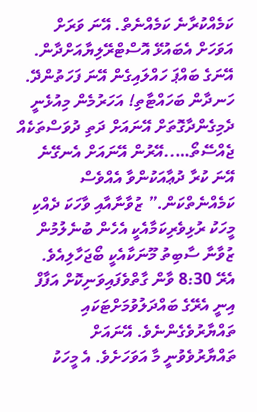ކަމެއްކުރާނެ ކަމެއްނެތް. އޭނަ ވަރަށް އަވަހަށް އެބައުޅޭ އޮސްޓްރޭލިޔާއަށްދާން. އޭނަގެ ބައްޕަ ހައްލައިގެން އޭނަ ފަހަތުންދޭ. ހަނދާން ބަހައްޓާތި! އަހަރުމެން މިއުޅެނީ ދެމިގެންދާގޮތަށް އޭނައަށް ދަތި ދުވަސްތަކެއް ޖެއްސޭތޯ…..އޭރުން އޭނައަށް އެނގޭނެ އޭނަ ކުރާ ދުޢާއަކުންވާ އެއްވެސް ކަމެއްނެތްކަން.” ޒުވާނާއާއި ވާހަކަ ދެއްކި މީހަކު ރުޅިވެރިކަމާއެކީ އެހެން ބުނެލުމުން ޒުވާނާ ސާބިތު މޫނަކާއެކީ ބޯޖަހާލިއެވެ.
އެރޭ 8:30 ވާން ގާތްވެފައިވަނިކޮށް އަފާފް އިނީ އެރޭގެ ބައްދަލުވުމަށްޓަކައި ތައްޔާރުވެގެންނެވެ. އޭނައަށް ތައްޔާރުވެވުނީ މާ އަވަހަށެވެ. އެ މީހަކު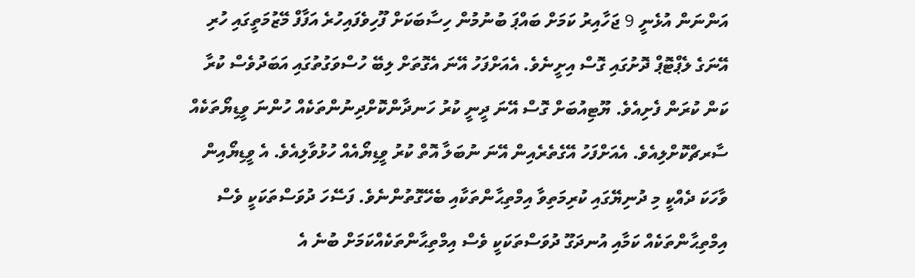އަންނަން އުޅެނީ 9 ޖަހާއިރު ކަމަށް ބައްޕަ ބުނުމުން ހިސާބަކަށް ފޫހިވެފައިހުރެ އަފާފް މޭޒުމަތީގައި ހުރި އޭނަގެ ލެޕްޓޮޕް ދޮށުގައި ގޮސް އިށީނެވެ. އެއަށްފަހު އޭނަ އެގޮތަށް ލިބޭ ހުސްވަގުތުގައި އަބަދުވެސް ކުރާ ކަން ކުރަން ފެށިއެވެ. ޔޫޓިއުބަށް ގޮސް އޭނަ ދީނީ ކުރު ހަނދާންކޮށްދިނުންތަކެއް ހުންނަ ވީޑިޔޯތަކެއް ސާރޗްކޮށްލިއެވެ. އެއަށްފަހު އޭގެތެރެއިން އޭނަ ނުބަލާ އޮތް ކުރު ވީޑިޔޯއެއް ހުޅުވާލިއެވެ. އެ ވީޑިޔޯއިން ވާހަކަ ދެއްކީ މި ދުނިޔޭގައި ކުރިމަތިވާ އިމްތިޙާންތަކާއި ބެހޭގޮތުންނެވެ. ފަސޭހަ ދުވަސްތަކަކީ ވެސް އިމްތިޙާންތަކެއް ކަމާއި އުނދަގޫ ދުވަސްތަކަކީ ވެސް އިމްތިޙާންތަކެއްކަމަށް ބުނެ އެ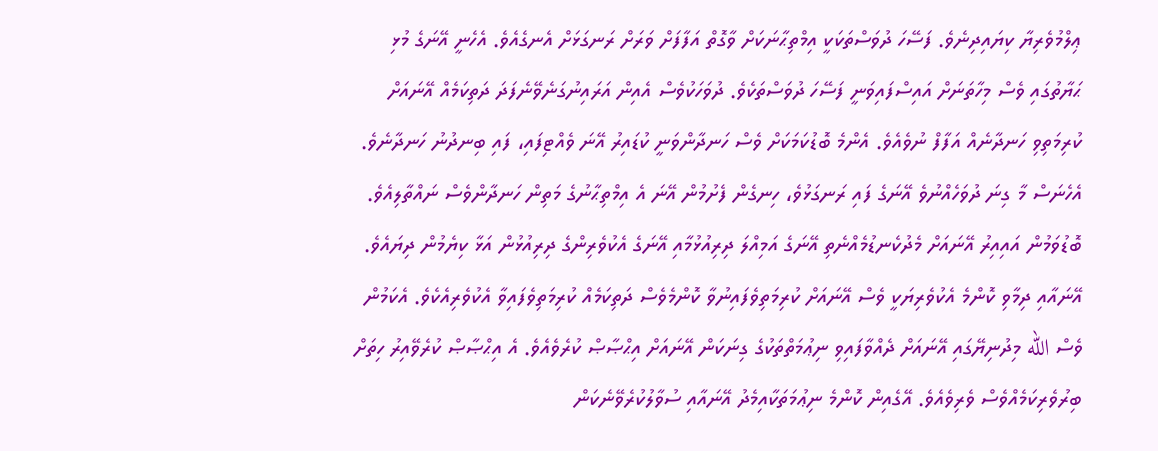ޢިލްމުވެރިޔާ ކިޔައިދިނެވެ. ފަސޭހަ ދުވަސްތަކަކީ އިމްތިޙާނަކަށް ވާގޮތް އަފާފަށް ވަރަށް ރަނގަޅަށް އެނގެއެވެ. އެހެނީ އޭނަގެ މުޅި ޙަޔާތުގައި ވެސް މިހާތަނަށް އައިސްފައިވަނީ ފަސޭހަ ދުވަސްތަކެވެ. ދުވަހަކުވެސް އެއިން އަރައިނުގަނެވޭނެފަދަ ދަތިކަމެއް އޭނައަށް ކުރިމަތިވި ހަނދާނެއް އަފާފް ނުވެއެވެ. އެންމެ ބޮޑުކަމަކަށް ވެސް ހަނދާންވަނީ ކުޑައިރު އޭނަ ވެއްޓިފައި، ފައި ބިނދުނު ހަނދާނެވެ. އެހެނަސް މާ ގިނަ ދުވަހެއްނުވެ އޭނަގެ ފައި ރަނގަޅުވެ، ހިނގެން ފެށުމުން އޭނަ އެ އިމްތިޙާނުގެ މަތިން ހަނދާންވެސް ނައްތާލިއެވެ. ބޮޑުވަމުން އައިއިރު އޭނައަށް މެދުކެނޑުމެއްނެތި އޭނަގެ އަމިއްލަ ދިރިއުޅުމާއި އޭނަގެ އެކުވެރިންގެ ދިރިއުޅުން އަޅާ ކިޔެމުން ދިޔައެވެ. އޭނައާއި ދިމާވި ކޮންމެ އެކުވެރިޔަކީ ވެސް އޭނައަށް ކުރިމަތިވެފައިނުވާ ކޮންމެވެސް ދަތިކަމެއް ކުރިމަތިވެފައިވާ އެކުވެރިއެކެވެ. އެކަމުން ވެސް الله މިދުނިޔޭގައި އޭނައަށް ދެއްވާފައިވި ނިޢުމަތްތަކުގެ ގިނަކަން އޭނައަށް އިޙްޞާޞް ކުރެވެއެވެ. އެ އިޙްޞާޞް ކުރެވޭއިރު ހިތަށް ބިރުވެރިކަމެއްވެސް ވެރިވެއެވެ. އޭގެއިން ކޮންމެ ނިޢުމަތަކާއިމެދު އޭނައާއި ސުވާލުކުރެވޭނެކަން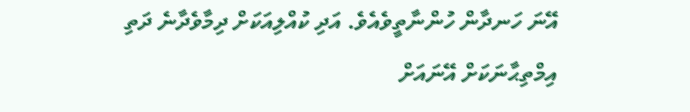އޭނަ ހަނދާން ހުންނާތީވެއެވެ. އަދި ކުއްލިއަކަށް ދިމާވެދާނެ ދަތި އިމްތިޙާނަކަށް އޭނައަށް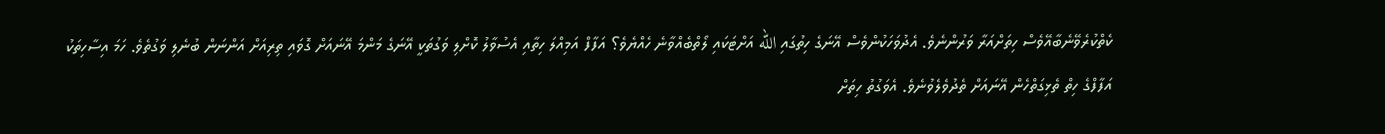ކެތްކުރެވޭނެބާއޭވެސް ހިތަށްއަރާ ވަރުންނެވެ. އެދުވަހަކުންވެސް އޭނަގެ ހިތުގައި الله އަށްޓަކައި ލޯތްބެއްވާނެ ހެއްޔެވެ؟ އަފާފް އަމިއްލަ ހިތާއި އެސުވާލު ކޮށްލި ވަގުތަކީ އޭނަގެ މަންމަ އޭނައަށް ގޮވައި ތިރިއަށް އަންނަން ބުނެލި ވަގުތެވެ. ހަމަ އިސާހިތަކު އަފާފްގެ ހިތް ތެޅިގަތްހެން އޭނައަށް ތެދުވެލެވުނެވެ. އެވަގުތު ހިތަށް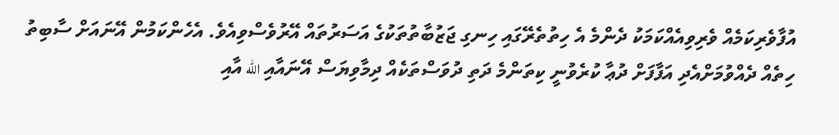އުފާވެރިކަމެއް ވެރިވިއެއްކަމަކު ދެންމެ އެ ހިތުތެރޭގައި ހިނގި ޖަޒުބާތުތަކުގެ އަސަރުތައް އޭރުވެސްވިއެވެ. އެހެންކަމުން އޭނައަށް ސާބިތު ހިތެއް ދެއްވުމަށްއެދި އަފާފަށް ދުޢާ ކުރެވުނީ ކިތަންމެ ދަތި ދުވަސްތަކެއް ދިމާވިޔަސް އޭނައާއި الله އާއި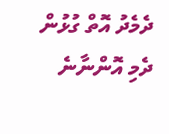ދެމެދު އޮތް ގުޅުން ދެމި އޮންނާނެ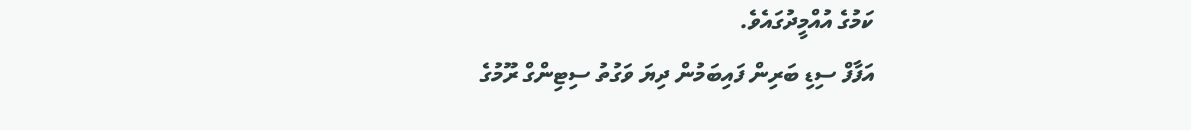ކަމުގެ އުއްމީދުގައެވެ.
އަފާފް ސިޑި ބަރިން ފައިބަމުން ދިޔަ ވަގުތު ސިޓިންގް ރޫމުގެ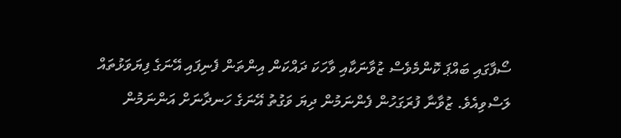ސޯފާގައި ބައްޕަ ކޮންމެވެސް ޒުވާނަކާއި ވާހަކަ ދައްކަން އިންތަން ފެނިފައި އޭނަގެ ފިޔަވަޅުތައް ލަސްވިއެވެ. ޒުވާނާ ފުރަގަހުން ފެންނަމުން ދިޔަ ވަގުތު އޭނަގެ ހަނދާނަށް އަންނަމުން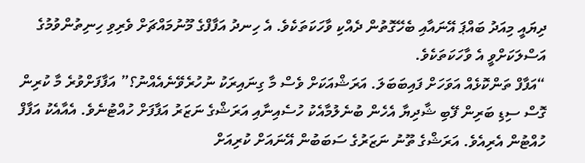ދިޔައީ މިއަދު ބައްޕަ އޭނައާއި ބެހޭގޮތުން ދެއްކި ވާހަކަތަކެވެ. އެ ހިނދު އަފާފްގެ މޫނުމައްޗަށް ވެރިވި ހިނިތުންވުމުގެ އަސްލަކަށްވީ އެ ވާހަކަތަކެވެ.
“އަފާފް ތަންކޮޅެއް އަވަހަށް ފައިބަބަލަ. އަރަޝްއަކަށް ވެސް މާ ގިނައިރަކު ނުހުރެވޭނެއެއްނު؟” އަފާފަށްވުރެ މާ ކުރިން ގޮސް ސިޑި ބަރިން ފޭބި ޝާދިޔާ އެހެން ބުނެލުމާއެކު ހުސެއިނާއި އަރަޝްގެ ނަޒަރު އަފާފަށް ހުއްޓުނެވެ. އެއާއެކު އަފާފް ހުއްޓުން އެރިއެވެ. އަރަޝްގެ ތޫނު ނަޒަރުގެ ސަބަބުން އޭނައަށް ކުރިއަށް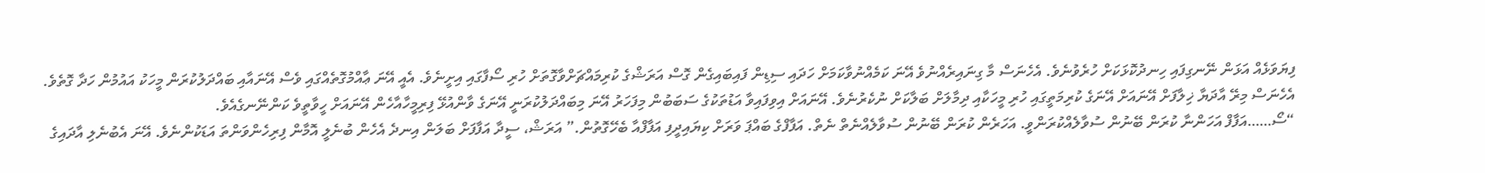ފިޔަވަޅެއް އަޅަން ނޭނގިފައި ހިނދުކޮޅަކަށް ހުރެވުނެވެ. އެހެނަސް މާ ގިނައިރެއްނުވެ އޭނަ ކަމެއްނުވާކަމަށް ހަދައި ސިޑިން ފައިބައިގެން ގޮސް އަރަޝްގެ ކުރިމައްޗަށްވާގޮތަށް ހުރި ސޯފާގައި އިށީނެވެ. އެއީ އޭނަ ޢާއްމުގޮތެއްގައި ވެސް އޭނައާއި ބައްދަލުކުރަން މީހަކު އައުމުން ހަދާ ގޮތެވެ. އެހެނަސް މިރޭ އާދަޔާ ޚިލާފަށް އޭނައަށް އޭނަގެ ކުރިމަތީގައި ހުރި މީހަކާއި ދިމާލަށް ބަލާކަށް ނުކެރުނެވެ. އޭނައަށް އިވިފައިވާ އަޑުތަކުގެ ސަބަބުން މިފަހަރު އޭނަ މިބައްދަލުކުރަނީ އޭނަގެ ވާންއުޅޭ ފިރިމީހާއާހެން އޭނައަށް ހީވާތީވެ ކަންނޭނގެއެވެ.
“ސޯ……އަފާފް އަހަންނާ ކުރަން ބޭނުން ސުވާލެއްކުރަންވީ. އަހަރެން ކުރަން ބޭނުން ސުވާލެއްނެތް ނެތް. އަފާފްގެ ބައްޕަ ވަރަށް ކިޔައިދީފި އަފާފްއާ ބެހޭގޮތުން.” އަރަޝް، ސީދާ އަފާފަށް ބަލަން އިނދެ އެހެން ބުނެލީ އޮމާން ފިރިހެންވަންތަ އަޑަކުންނެވެ. އޭނަ އެބުނެލި އާދައިގެ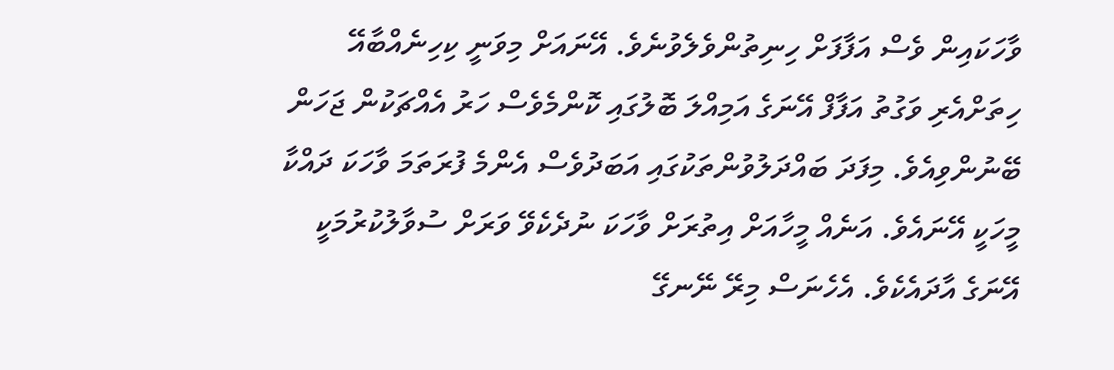ވާހަކައިން ވެސް އަފާފަށް ހިނިތުންވެލެވުނެވެ. އޭނައަށް މިވަނީ ކިހިނެއްބާއޭ ހިތަށްއެރި ވަގުތު އަފާފް އޭނަގެ އަމިއްލަ ބޮލުގައި ކޮންމެވެސް ހަރު އެއްޗަކުން ޖަހަން ބޭނުންވިއެވެ. މިފަދަ ބައްދަލުވުންތަކުގައި އަބަދުވެސް އެންމެ ފުރަތަމަ ވާހަކަ ދައްކާ މީހަކީ އޭނައެވެ. އަނެއް މީހާއަށް އިތުރަށް ވާހަކަ ނުދެކެވޭ ވަރަށް ސުވާލުކުރުމަކީ އޭނަގެ އާދައެކެވެ. އެހެނަސް މިރޭ ނޭނގޭ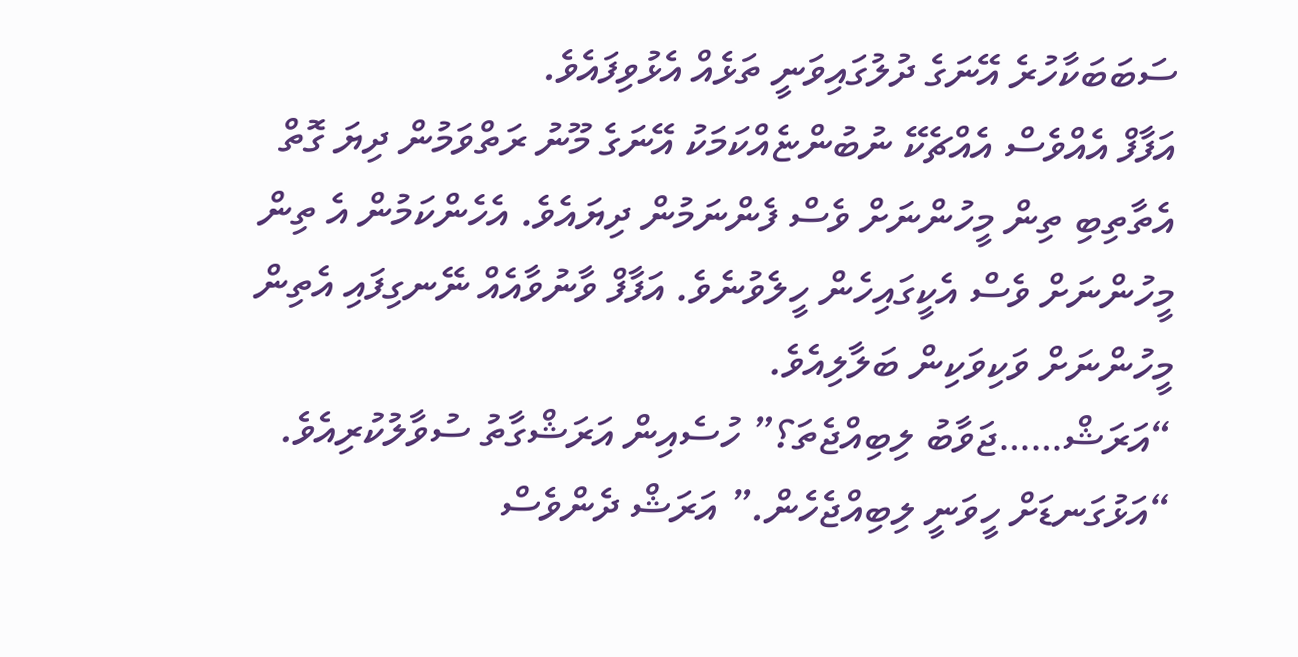ސަބަބަކާހުރެ އޭނަގެ ދުލުގައިވަނީ ތަޅެއް އެޅުވިފައެވެ.
އަފާފް އެއްވެސް އެއްޗެކޭ ނުބުންޏެއްކަމަކު އޭނަގެ މޫނު ރަތްވަމުން ދިޔަ ގޮތް އެތާތިބި ތިން މީހުންނަށް ވެސް ފެންނަމުން ދިޔައެވެ. އެހެންކަމުން އެ ތިން މީހުންނަށް ވެސް އެކީގައިހެން ހީލެވުނެވެ. އަފާފް ވާނުވާއެއް ނޭނގިފައި އެތިން މީހުންނަށް ވަކިވަކިން ބަލާލިއެވެ.
“އަރަޝް……ޖަވާބު ލިބިއްޖެތަ؟” ހުސެއިން އަރަޝްގާތު ސުވާލުކުރިއެވެ.
“އަޅުގަނޑަށް ހީވަނީ ލިބިއްޖެހެން.” އަރަޝް ދެންވެސް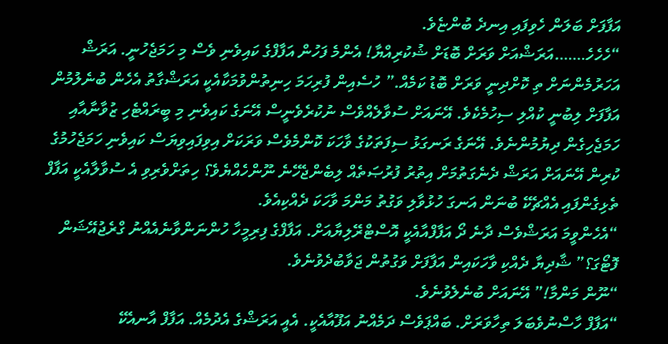އަފާފަށް ބަލަން ހެވިފައި އިނދެ ބުންޏެވެ.
“ހެހެހެ…….އަރަޝްއަށް ވަރަށް ބޮޑަށް ޝުކުރިއްޔާ! އެންމެ ފަހުން އަފާފްގެ ކައިވެނި ވެސް މި ހަމަޖެހުނީ. އަރަޝް އަހަރުމެންނަށް ތި ކޮށްދިނީ ވަރަށް ބޮޑު ކަމެއް.” ހުސެއިން ފުރިހަމަ ހިނިތުންވުމަކާއެކީ އަރަޝްގާތު އެހެން ބުނެލުމުން އަފާފަށް ލިބުނީ ކުއްލި ސިހުމެކެވެ. އޭނައަށް ސުވާލެއްވެސް ނުކުރެވެނީސް އޭނަގެ ކައިވެނި މި ބީރައްޓެހި ޒުވާނާއާއި ހަމަޖެހިގެން ދިޔުމުންނެވެ. އޭނަގެ ރަނގަޅު ސިފަތަކުގެ ވާހަކަ ކޮންމެވެސް ވަރަކަށް އިވިފައިވިޔަސް ކައިވެނި ހަމަޖެހުމުގެ ކުރިން އޭނައަށް އަރަޝް ދެނެގަތުމަށް އިތުރު ފުރުޞަތެއް ލިބެންޖެހޭނެ ނޫންހެއްޔެވެ؟ ހިތަށްވެރިވި އެ ސުވާލާއެކީ އަފާފް ތެޅިގެންފައި އެއްޗެކޭ ބުނަން އަނގަ ހުޅުވާލި ވަގުތު މަންމަ ވާހަކަ ދެއްކިއެވެ.
“އެހެންވީމަ އަރަޝްވެސް ދާނެ ދޯ އަފާފްއާއެކީ އޮސްޓްރޭލިޔާއަށް. އަފާފްގެ ފިރިމީހާ ހުންނަންވާނެއެއްނު ގްރެޖުއޭޝަން ފޮޓޯގަ؟” ޝާދިޔާ ދެއްކި ވާހަކައިން އަފާފަށް ވަގުތުން ޖަވާބުދެވުނެވެ.
“ނޫން މަންމާ!” އޭނައަށް ބުނެލެވުނެވެ.
“އަފާފް ހާސްނުވެބަލަ ތިހާވަރަށް. ބައްޕަވެސް ދަމެއްނު އަފޫއާއެކީ. އެއީ އަރަޝްގެ އެދުމެއް. އަފާފް އާނއެކޭ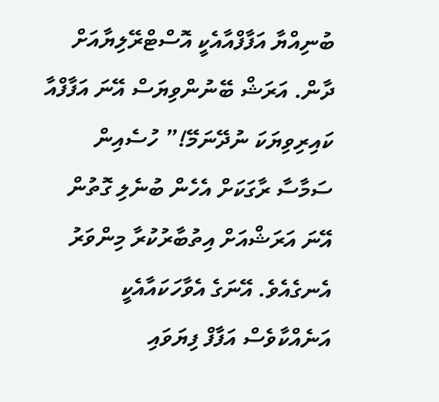ބުނިއްޔާ އަފާފްއާއެކީ އޮސްޓްރޭލިޔާއަށް ދާން. އަރަޝް ބޭނުންވިޔަސް އޭނަ އަފާފްއާ ކައިރިވިޔަކަ ނުދޭނަމޭ!” ހުސެއިން ސަމާސާ ރާގަކަށް އެހެން ބުނެލި ގޮތުން އޭނަ އަރަޝްއަށް އިތުބާރުކުރާ މިންވަރު އެނގެއެވެ. އޭނަގެ އެވާހަކައާއެކީ އަނެއްކާވެސް އަފާފް ފިޔަވައި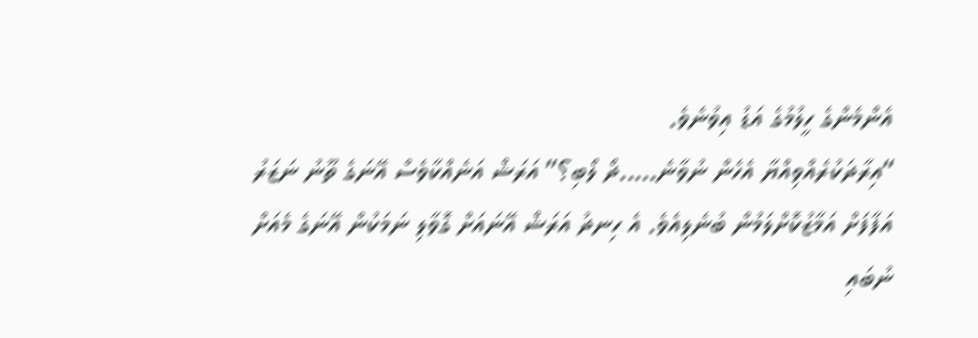އެންމެންގެ ހީލުމުގެ އަޑު އިވުނެވެ.
“އިރާދަކުރެއްވިއްޔާ އެހެން ނުވާނެ…..ދޯ ލޯބި؟” އަރަޝް އަނެއްކާވެސް އޭނަގެ ތޫނު ނަޒަރު އަފާފަށް އަމާޒުކޮށްލަމުން ބުނެލިއެވެ. އެ ހިނދު އަރަޝް އޭނައަށް ގޮވާލި ނަމަކުން އޭނަގެ މެއަށް ނުބައި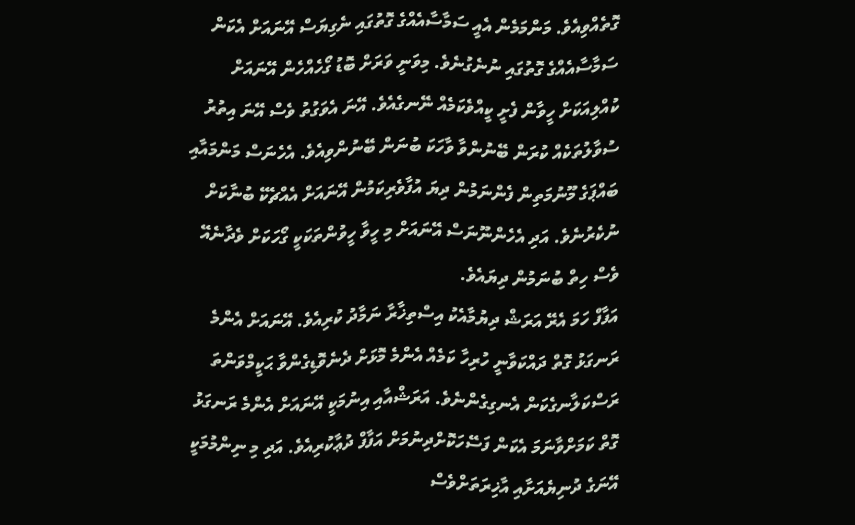ގޮތެއްވިއެވެ. މަންމަމެން އެއީ ސަމާސާއެއްގެ ގޮތުގައި ނެގިޔަސް އޭނައަށް އެކަން ސަމާސާއެއްގެ ގޮތުގައި ނުނެގުނެވެ. މިވަނީ ވަރަށް ބޮޑު ގޯހެއްހެން އޭނައަށް ކުއްލިއަކަށް ހީވާން ފެށީ ކީއްވެކަމެއް ނޭނގެއެވެ. އޭނަ އެވަގުތު ވެސް އޭނަ އިތުރު ސުވާލުތަކެއް ކުރަން ބޭނުންވާ ވާހަކަ ބުނަން ބޭނުންވިއެވެ. އެހެނަސް މަންމައާއި ބައްޕަގެ މޫނުމަތިން ފެންނަމުން ދިޔަ އުފާވެރިކަމުން އޭނައަށް އެއްޗެކޭ ބުނާކަށް ނުކެރުނެވެ. އަދި އެހެންނޫނަސް އޭނައަށް މި ހީވާ ހީވުންތަކަކީ ގޯހަކަށް ވެދާނެއޭ ވެސް ހިތް ބުނަމުން ދިޔައެވެ.
އަފާފް ހަމަ އެރޭ އަރަޝް ދިޔުމާއެކު އިސްތިޚާރާ ނަމާދު ކުރިއެވެ. އޭނައަށް އެންމެ ރަނގަޅު ގޮތް ދައްކަވާނީ ހުރިހާ ކަމެއް އެންމެ މޮޅަށް ދެނެވޮޑިގެންވާ ޙަކީމްވަންތަ ރަސްކަލާނގެކަން އެނގިގެންނެވެ. އަރަޝްއާއި އިނުމަކީ އޭނައަށް އެންމެ ރަނގަޅު ގޮތް ކަމަށްވާނަމަ އެކަން ފަސޭހަކޮށްދިނުމަށް އަފާފް ދުޢާކުރިއެވެ. އަދި މި ނިންމުމަކީ އޭނަގެ ދުނިޔެއަށާއި އާޚިރަތަށްވެސް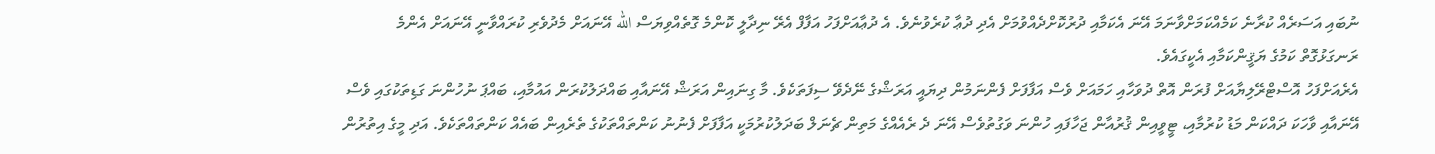ނުބައި އަސަރެއް ކުރާނެ ކަމެއްކަމަށްވާނަމަ އޭނަ އެކަމާއި ދުރުކޮށްދެއްވުމަށް އެދި ދުޢާ ކުރެވުނެވެ. އެ ދުޢާއަށްފަހު އަފާފް އެރޭ ނިދާލީ ކޮންމެ ގޮތެއްވިޔަސް الله އޭނައަށް މެދުވެރި ކުރައްވާނީ އޭނައަށް އެންމެ ރަނގަޅުގޮތް ކަމުގެ ޔަޤީންކަމާއި އެކީގައެވެ.
އެރެއަށްފަހު އޮސްޓްރޭލިޔާއަށް ފުރަން އޮތް ދުވަހާއި ހަމައަށް ވެސް އަފާފަށް ފެންނަމުން ދިޔައީ އަރަޝްގެ ނޭދެވޭ ސިފަތަކެވެ. މާ ގިނައިން އަރަޝް އޭނައާއި ބައްދަލުކުރަން އައުމާއި، ބައްޕަ ނުހުންނަ ގަޑިތަކުގައި ވެސް އޭނައާއި ވާހަކަ ދައްކަން މަޑު ކުރުމާއި، ޓީވީއިން ޤުރުއާން ޖަހާފައި ހުންނަ ވަގުތުވެސް އޭނަ ދެ ރެއެއްގެ މަތިން ޗެނަލް ބަދަލުކުރުމަކީ އަފާފަށް ފެނުނު ކަންތައްތަކުގެ ތެރެއިން ބައެއް ކަންތައްތަކެވެ. އަދި މީގެ އިތުރުން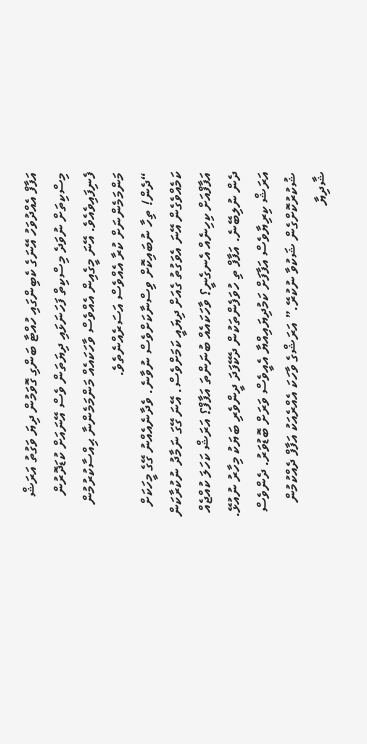އަފާފް އެއްދުވަހު އޭނަގެ ކެބިންގައި ހުއްޓާ ބަންގި ގޮވަމުން ދިޔަ ވަގުތު އަރަޝް މިސްކިތަށް ނުވަދެ މިސްކިތް ފަހަނަޅައި ދިޔަތަން ވެސް އޭނައަށް ކުޑަދޮރުން ފެނިފައިވެއެވެ. އޭނަ މީގެއިން އެއްވެސް ވާހަކައެއް މަންމަމެންނާ ޙިއްސާކުރުމުން މަންމަމެންނަށް ކުރާ އެއްވެސް އަސަރެއްނެތެވެ.
“ދެން! ތިހާ ނުބައިކޮށް ވިސްނާކަށްވެސް ނުވާނެ. ވެދާނެއެއްނު ގޭގެ މީހަކަށް ކަމެއްވެގެން އޭނަ އެވަގުތު ގެއަށް ދިޔައީ ކަމަށްވެސް. އޭނަ ގޭގަ ނަމާދު ނުކުރާކަން އަފާފްއަށް ކިހިނެއް އެނގެނީ؟ ވާހަކައެއް ބުނަންތަ އަފާފް؟ އަރަޝް ކަހަލަ ކުއްޖެއް ދެން ނުލިބޭނެ. އަފާފް ތި ހުވަފެންތަކުން ދެކޭފަދަ ދީންވެރި ބަޔަކު މިހާރު ނުއުޅޭ. އަރަޝް ކިރިޔާވެސް އަފާފަށް ކަމުދިޔައިއްޔާ އެއީވެސް ވަރަށް ބޮޑުވަރު. ދެންވެސް ޝުކުރުކޮށްގެން ޝަކުވާ ނުކުރޭ.” އަރަޝްގެ ވާހަކަ އެއްރެއަކު އަފާފް ދެއްކުމުން ޝާދިޔާ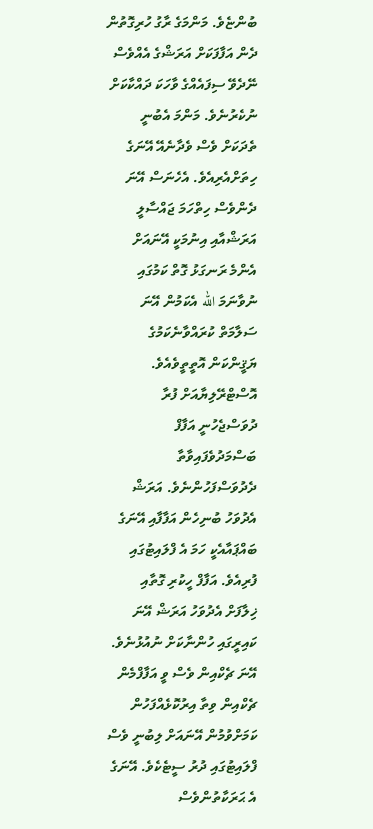ބުންޏެވެ. މަންމަގެ ރާގު ހުރިގޮތުން ދެން އަފާފަކަށް އަރަޝްގެ އެއްވެސް ނޭދެވޭ ސިފައެއްގެ ވާހަކަ ދައްކާކަށް ނުކެރުނެވެ. މަންމަ އެބުނީ ތެދަކަށް ވެސް ވެދާނެއޭ އޭނަގެ ހިތަށްއެރިއެވެ. އެހެނަސް އޭނަ ދެންވެސް ހިތްހަމަ ޖައްސާލީ އަރަޝްއާއި އިނުމަކީ އޭނައަށް އެންމެ ރަނގަޅު ގޮތް ކަމުގައި ނުވާނަމަ الله އެކަމުން އޭނަ ސަލާމަތް ކުރައްވާނެކަމުގެ ޔަޤީންކަން އޮތީތީވެއެވެ.
އޮސްޓްރޭލިޔާއަށް ފުރާ ދުވަސްޖެހުނީ އަފާފް ބަސްމަދުވެފައިވާތާ ދެދުވަސްފަހުންނެވެ. އަރަޝް އެދުވަހު ބުނިހެން އަފާފާއި އޭނަގެ ބައްޕައާއެކީ ހަމަ އެ ފްލައިޓުގައި ފުރިއެވެ. އަފާފް ހީކުރި ގޮތާއި ޚިލާފަށް އެދުވަހު އަރަޝް އޭނަ ކައިރީގައި ހުންނާކަށް ނުއުޅުނެވެ. އޭނަ ޗެކްއިން ވެސް ވީ އަފާފްމެން ޗެކްއިން ވިތާ އިރުކޮޅެއްފަހުން ކަމަށްވުމުން އޭނައަށް ލިބުނީ ވެސް ފްލައިޓުގައި ދުރު ސީޓެކެވެ. އޭނަގެ އެ ޙަރަކާތުންވެސް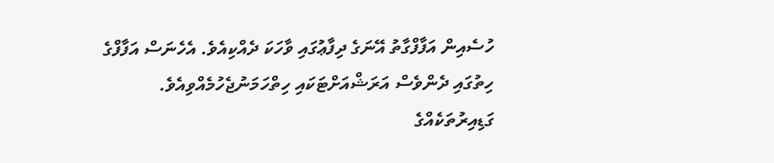ހުސެއިން އަފާފްގާތު އޭނަގެ ދިފާޢުގައި ވާހަކަ ދެއްކިއެވެ. އެހެނަސް އަފާފްގެ ހިތުގައި ދެންވެސް އަރަޝްއަށްޓަކައި ހިތްހަމަނުޖެހުމެއްވިއެވެ.
ގަޑިއިރުތަކެއްގެ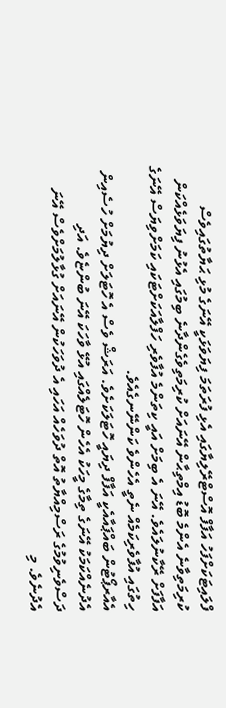ފްލައިޓަކަށްފަހު އަފާފް އޮސްޓްރޭލިޔާގައި އެޅި ފުރަތަމަ ފިޔަވަޅަކީ އޭނަގެ މުޅި ޙަޔާތުގައިވެސް ކުރިމަތިވާނެ އެންމެ ބޮޑު އިމްތިޙާން އޭނައަށް ކުރިމަތިވެގެންދާނެ ބިމުގައި އެޅުނު ފިޔަވަޅެއްކަން އަފާފަށް ރޭކާނުލައެވެ. އޭނަ އެ ބިމަށް އައީ ކިތަންމެ އުފާވެރި ހަފްލާއަކަށްޓަކައި ކަމަށްވިޔަސް އޭނަގެ ހިތުގައި އުފާވެރިކަމެއް ނެތީ އެހެންވެ ކަންނޭނގެއެވެ.
އެއާރޕޯޓުން ބައްޕައާއެކީ އަފާފް ދިޔައީ ހޮޓަލަކަށެވެ. އަރަޝް ވެސް އެ ހޮޓަލަށް ދިޔުމަށް ހުސެއިން އެދުނެއްކަމަކު އޭނަގެ ތިމާގެ މީހަކު އެހެން ހޮޓަލެއްގައި އުޅޭ ވާހަކަ އޭނަ ބުންޏެވެ. އަދި ދަސްވެނިވުމުގެ ރަސްމިއްޔާތު އޮތް ދުވަހެއް އަހައި އެ ދުވަހަކުން އޭނައަށް ގުޅާލުމަށްވެސް އޭނަ އެދުނެވެ. މި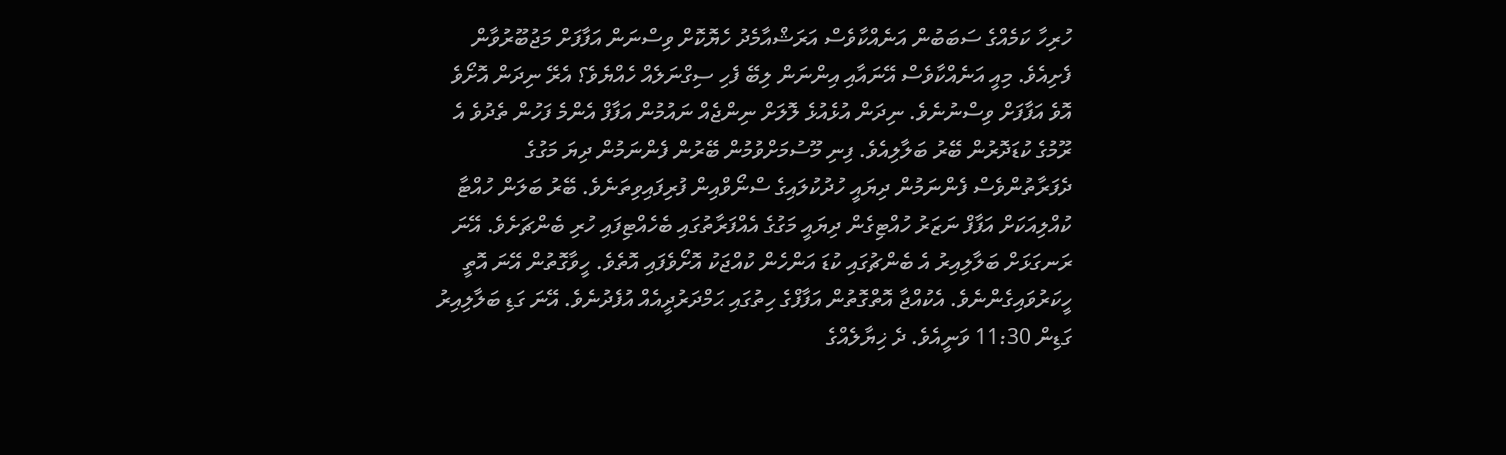ހުރިހާ ކަމެއްގެ ސަބަބުން އަނެއްކާވެސް އަރަޝްއާމެދު ހެޔޮކޮށް ވިސްނަން އަފާފަށް މަޖުބޫރުވާން ފެށިއެވެ. މިއީ އަނެއްކާވެސް އޭނައާއި އިންނަން ލިބޭ ފެހި ސިގްނަލެއް ހެއްޔެވެ؟ އެރޭ ނިދަން އޮށޯވެ އޮވެ އަފާފަށް ވިސްނުނެވެ. ނިދަން އުޅެއުޅެ ލޮލަށް ނިންޖެއް ނައުމުން އަފާފް އެންމެ ފަހުން ތެދުވެ އެ ރޫމުގެ ކުޑަދޮރުން ބޭރު ބަލާލިއެވެ. ފިނި މޫސުމަށްވުމުން ބޭރުން ފެންނަމުން ދިޔަ މަގުގެ ދެފަރާތުންވެސް ފެންނަމުން ދިޔައީ ހުދުކުލައިގެ ސްނޯވްއިން ފުރިފައިވިތަނެވެ. ބޭރު ބަލަން ހުއްޓާ ކުއްލިއަކަށް އަފާފް ނަޒަރު ހުއްޓިގެން ދިޔައީ މަގުގެ އެއްފަރާތުގައި ބެހެއްޓިފައި ހުރި ބެންޗަށެވެ. އޭނަ ރަނގަޅަށް ބަލާލިއިރު އެ ބެންޗުގައި ކުޑަ އަންހެން ކުއްޖަކު އޮށޯވެފައި އޮތެވެ. ހީވާގޮތުން އޭނަ އޮތީ ހީކަރުވައިގެންނެވެ. އެކުއްޖާ އޮތްގޮތުން އަފާފްގެ ހިތުގައި ޙަމްދަރުދީއެއް އުފެދުނެވެ. އޭނަ ގަޑި ބަލާލިއިރު ގަޑިން 11:30 ވަނީއެވެ. ދެ ޚިޔާލެއްގެ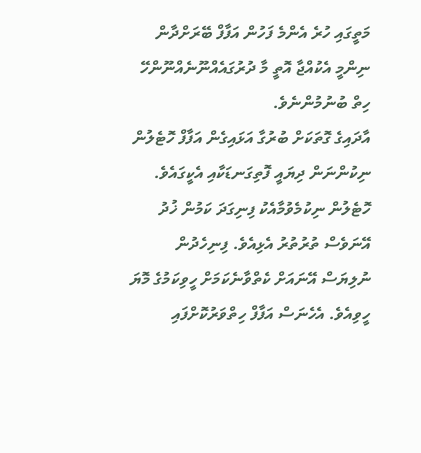މަތީގައި ހުރެ އެންމެ ފަހުން އަފާފް ބޭރަށްދާން ނިންމީ އެކުއްޖާ އޮތީ މާ ދުރުގައެއްނޫނެއްނޫންހޭ ހިތް ބުނުމުންނެވެ.
އާދައިގެ ގޮތަކަށް ބުރުގާ އަޅައިގެން އަފާފް ހޮޓެލުން ނިކުންނަން ދިޔައީ ފޮތިގަނޑަކާއި އެކީގައެވެ. ހޮޓެލުން ނިކުމެވުމާއެކު ފިނިގަދަ ކަމުން ޚުދު އޭނަވެސް ތުރުތުރު އެޅިއެވެ. ފިނިހެދުން ނުލިޔަސް އޭނައަށް ކެތްވާނެކަމަށް ހީވިކަމުގެ މޮޔަ ހީވިއެވެ. އެހެނަސް އަފާފް ހިތްވަރުކޮށްފައި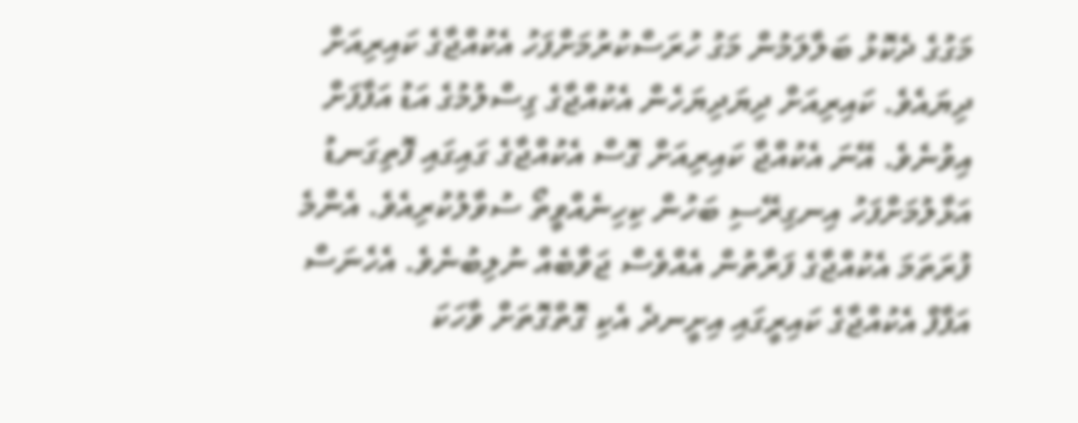މަގުގެ ދެކޮޅު ބަލާލަމުން މަގު ހުރަސްކުރުމަށްފަހު އެކުއްޖާގެ ކައިރިއަށް ދިޔައެވެ. ކައިރިއަށް ދިޔަދިޔަހެން އެކުއްޖާގެ ގިސްލުމުގެ އަޑު އަފާފަށް އިވުނެވެ. އޭނަ އެކުއްޖާ ކައިރިއަށް ގޮސް އެކުއްޖާގެ ގައިގައި ފޮތިގަނޑު އަޅާލުމަށްފަހު އިނގިރޭސި ބަހުން ކިހިނެއްވީތޯ ސުވާލުކުރިއެވެ. އެންމެ ފުރަތަމަ އެކުއްޖާގެ ފަރާތުން އެއްވެސް ޖަވާބެއް ނުލިބުނެވެ. އެހެނަސް އަފާފް އެކުއްޖާގެ ކައިރީގައި އިށީނދެ އެކި ގޮތްގޮތަށް ވާހަކަ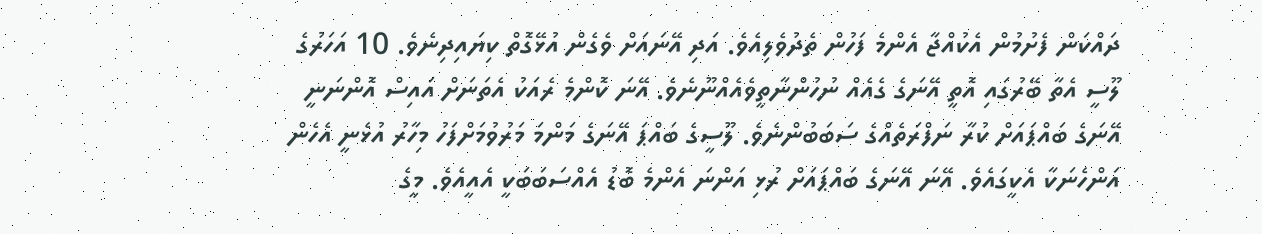ދައްކަން ފެށުމުން އެކުއްޖާ އެންމެ ފަހުން ތެދުވެލިއެވެ. އަދި އޭނައަށް ވެގެން އުޅޭގޮތް ކިޔައިދިނެވެ. 10 އަހަރުގެ ލޫސީ އެތާ ބޭރުގައި އޮތީ އޭނަގެ ގެއެއް ނުހުންނާތީވެއެއްނޫނެވެ. އޭނަ ކޮންމެ ރެއަކު އެތަނަށް އައިސް އޮންނަނީ އޭނަގެ ބައްޕައަށް ކުރާ ނަފްރަތެއްގެ ސަބަބުންނެވެ. ލޫސީގެ ބައްޕަ އޭނަގެ މަންމަ މަރުވުމަށްފަހު މިހާރު އުޅެނީ އެހެން އަންހެނަކާ އެކީގައެވެ. އޭނަ އޭނަގެ ބައްޕައަށް ރުޅި އަންނަ އެންމެ ބޮޑު އެއްސަބަބަކީ އެއީއެވެ. މީގެ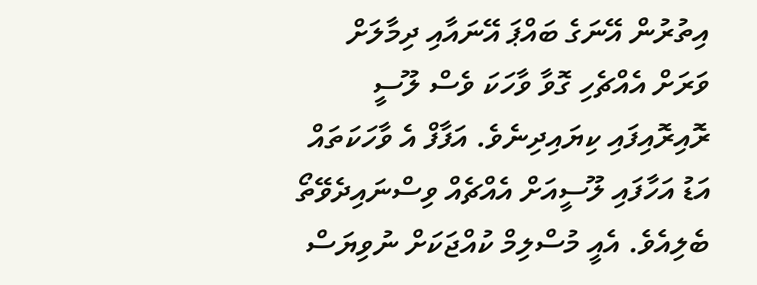އިތުރުން އޭނަގެ ބައްޕަ އޭނައާއި ދިމާލަށް ވަރަށް އެއްޗެހި ގޮވާ ވާހަކަ ވެސް ލޫސީ ރޮއިރޮއިފައި ކިޔައިދިނެވެ. އަފާފް އެ ވާހަކަތައް އަޑު އަހާފައި ލޫސީއަށް އެއްޗެއް ވިސްނައިދެވޭތޯ ބެލިއެވެ. އެއީ މުސްލިމް ކުއްޖަކަށް ނުވިޔަސް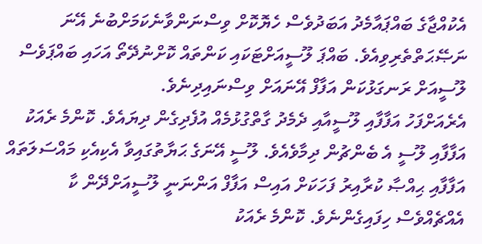އެކުއްޖާގެ ބައްޕައާމެދު އަބަދުވެސް ހެޔޮކޮށް ވިސްނަންވާނެކަމަށްބުނެ އޭނަ ނަޞޭޙަތްތެރިވިއެވެ. ބައްޕަ ލޫސީއަށްޓަކައި ކަންތައް ކޮށްނުދޭތޯ އަހައި ބައްޕަވެސް ލޫސީއަށް ރަނގަޅުކަން އަފާފް އޭނައަށް ވިސްނައިދިނެވެ.
އެރެއަށްފަހު އަފާފާއި ލޫސީއާއި ދެމެދު ގާތްގުޅުމެއް އުފެދިގެން ދިޔައެވެ. ކޮންމެ ރެއަކު އަފާފާއި ލޫސީ އެ ބެންޗުން ދިމާވެއެވެ. ލޫސީ އޭނަގެ ޙަޔާތުގައިވާ އެކިއެކި މައްސަލަތައް އަފާފާއި ޙިއްޞާ ކުރާއިރު ފަހަކަށް އައިސް އަފާފް އަންނަނީ ލޫސީއަށްދޭން ކާ އެއްޗެއްވެސް ހިފައިގެންނެވެ. ކޮންމެ ރެއަކު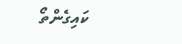ކައިގެންތޯ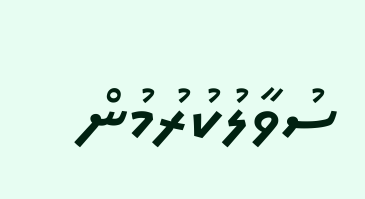ސުވާލުކުރުމުން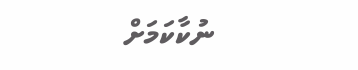ނުކާކަމަށް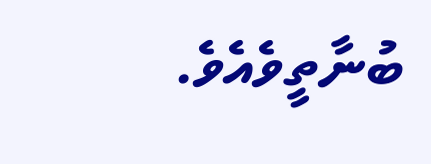ބުނާތީވެއެވެ.